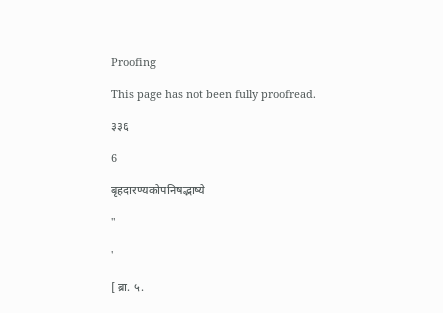Proofing

This page has not been fully proofread.

३३६

6

बृहदारण्यकोपनिषद्भाष्ये

"

'

[ ब्रा. ५.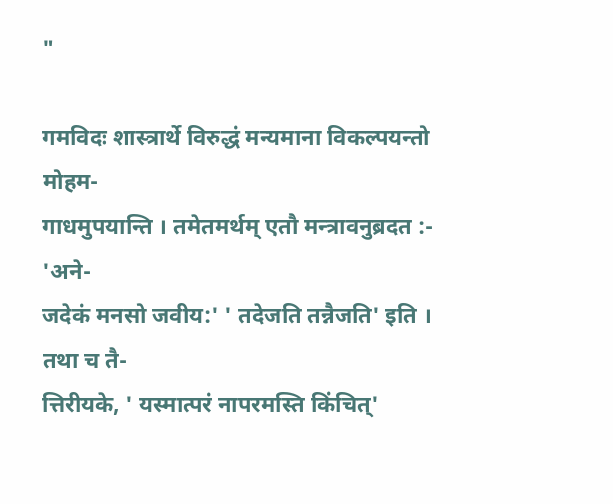"

गमविदः शास्त्रार्थे विरुद्धं मन्यमाना विकल्पयन्तो मोहम-
गाधमुपयान्ति । तमेतमर्थम् एतौ मन्त्रावनुब्रदत :- 'अने-
जदेकं मनसो जवीय:' ' तदेजति तन्नैजति' इति । तथा च तै-
त्तिरीयके, ' यस्मात्परं नापरमस्ति किंचित्'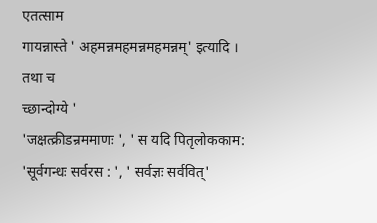एतत्साम
गायन्नास्ते ' अहमन्नमहमन्नमहमन्नम्' इत्यादि । तथा च
च्छान्दोग्ये '
'जक्षत्क्रीडन्रममाणः ', ' स यदि पितृलोककाम:
'सूर्वगन्धः सर्वरस : ', ' सर्वज्ञः सर्ववित्'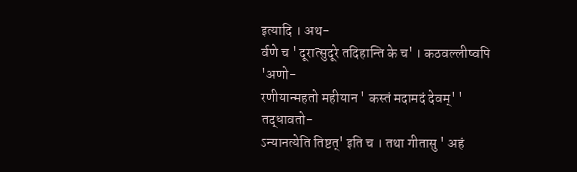इत्यादि । अथ-
र्वणे च ' दूरात्सुदूरे तदिहान्ति के च' । कठवल्लीष्वपि 'अणो-
रणीयान्महतो महीयान ' कस्तं मदामदं देवम्' ' तद्धावतो-
ऽन्यानत्येति तिष्टत्' इति च । तथा गीतासु ' अहं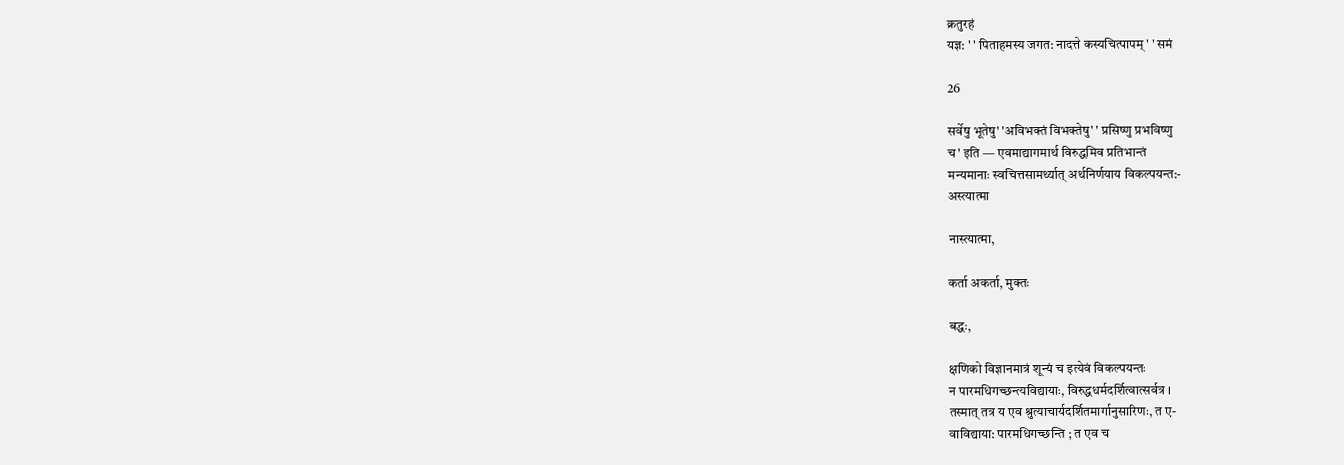क्रतुरहं
यज्ञ: ' ' पिताहमस्य जगत: नादत्ते कस्यचित्पापम् ' ' समं

26

सर्वेषु भूतेषु' 'अविभक्तं विभक्तेषु' ' प्रसिष्णु प्रभविष्णु
च' इति — एवमाद्यागमार्थ विरुद्धमिव प्रतिभान्तं
मन्यमानाः स्वचित्तसामर्थ्यात् अर्थनिर्णयाय विकल्पयन्त:-
अस्त्यात्मा

नास्त्यात्मा,

कर्ता अकर्ता, मुक्तः

बद्धः,

क्षणिको विज्ञानमात्रं शून्यं च इत्येवं विकल्पयन्तः
न पारमधिगच्छन्त्यविद्यायाः, विरुद्धधर्मदर्शित्वात्सर्वत्र ।
तस्मात् तत्र य एव श्रुत्याचार्यदर्शितमार्गानुसारिणः, त ए-
वाविद्याया: पारमधिगच्छन्ति ; त एव च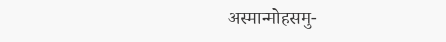अस्मान्मोहसमु-